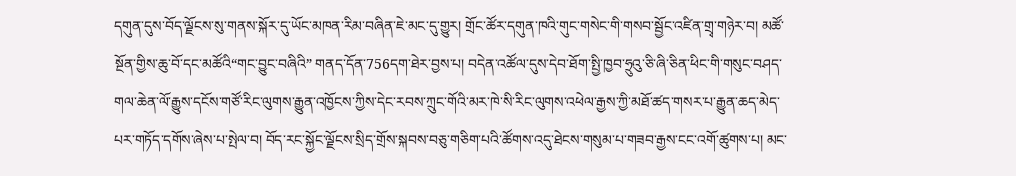དགུན་དུས་བོད་ལྗོངས་སུ་གནས་སྐོར་དུ་ཡོང་མཁན་རིམ་བཞིན་ཇེ་མང་དུ་གྱུར། གྲོང་ཚོར་དགུན་ཁའི་གུང་གསེང་གི་གསབ་སྦྱོང་འཛིན་གྲྭ་གཉེར་བ། མཚོ་སྔོན་གྱིས་ཆུ་བོ་དང་མཚོའི“གང་བྱུང་བཞིའི” གནད་དོན་756དག་ཐེར་བྱས་པ། བདེན་འཚོལ་དུས་དེབ་ཐོག་སྤྱི་ཁྱབ་ཧྲུའུ་ཅི་ཞི་ཅིན་ཕིང་གི་གསུང་བཤད་གལ་ཆེན་ལོ་རྒྱུས་དངོས་གཙོ་རིང་ལུགས་རྒྱུན་འཁྱོངས་ཀྱིས་དེང་རབས་ཀྲུང་གོའི་མར་ཁེ་སི་རིང་ལུགས་འཕེལ་རྒྱས་ཀྱི་མཐོ་ཚད་གསར་པ་རྒྱུན་ཆད་མེད་པར་གཏོད་དགོས་ཞེས་པ་སྤེལ་བ། བོད་རང་སྐྱོང་ལྗོངས་སྲིད་གྲོས་སྐབས་བཅུ་གཅིག་པའི་ཚོགས་འདུ་ཐེངས་གསུམ་པ་གཟབ་རྒྱས་ངང་འགོ་ཚུགས་པ། མང་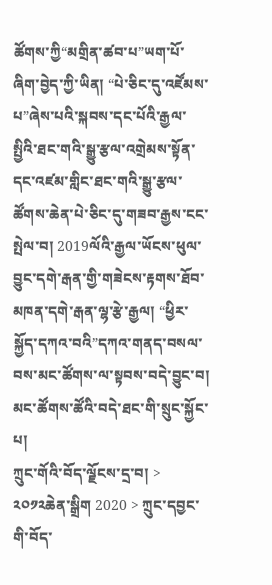ཚོགས་ཀྱི“མགྲིན་ཚབ་པ”ཡག་པོ་ཞིག་བྱེད་ཀྱི་ཡིན། “པེ་ཅིང་དུ་འཛོམས་པ”ཞེས་པའི་སྐབས་དང་པོའི་རྒྱལ་སྤྱིའི་ཐང་གའི་སྒྱུ་རྩལ་འགྲེམས་སྟོན་དང་འཛམ་གླིང་ཐང་གའི་སྒྱུ་རྩལ་ཚོགས་ཆེན་པེ་ཅིང་དུ་གཟབ་རྒྱས་ངང་སྤེལ་བ། 2019ལོའི་རྒྱལ་ཡོངས་ཕུལ་བྱུང་དགེ་རྒན་གྱི་གཟེངས་རྟགས་ཐོབ་མཁན་དགེ་རྒན་ལྷ་རྩེ་རྒྱལ། “ཕྱིར་སྐྱོད་དཀའ་བའི”དཀའ་གནད་བསལ་བས་མང་ཚོགས་ལ་སྟབས་བདེ་བྱུང་བ། མང་ཚོགས་ཚོའི་བདེ་ཐང་གི་སྲུང་སྐྱོང་པ།
ཀྲུང་གོའི་བོད་ལྗོངས་དྲ་བ། > ༢༠༡༢ཆེན་སྒྲིག 2020 > ཀྲུང་དབྱང་གི་བོད་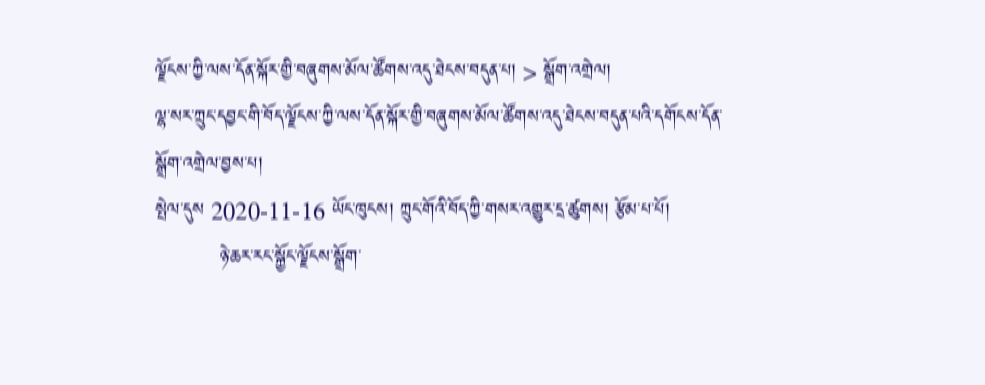ལྗོངས་ཀྱི་ལས་དོན་སྐོར་གྱི་བཞུགས་མོལ་ཚོགས་འདུ་ཐེངས་བདུན་པ། > སྒྲོག་འགྲེལ།
ལྷ་སར་ཀྲུང་དབྱང་གི་བོད་ལྗོངས་ཀྱི་ལས་དོན་སྐོར་གྱི་བཞུགས་མོལ་ཚོགས་འདུ་ཐེངས་བདུན་པའི་དགོངས་དོན་སྒྲོག་འགྲེལ་བྱས་པ།
སྤེལ་དུས 2020-11-16 ཡོང་ཁུངས། ཀྲུང་གོའི་བོད་ཀྱི་གསར་འགྱུར་དྲ་ཚུགས། རྩོམ་པ་པོ།
          ཉེ་ཆར་རང་སྐྱོང་ལྗོངས་སྒྲོག་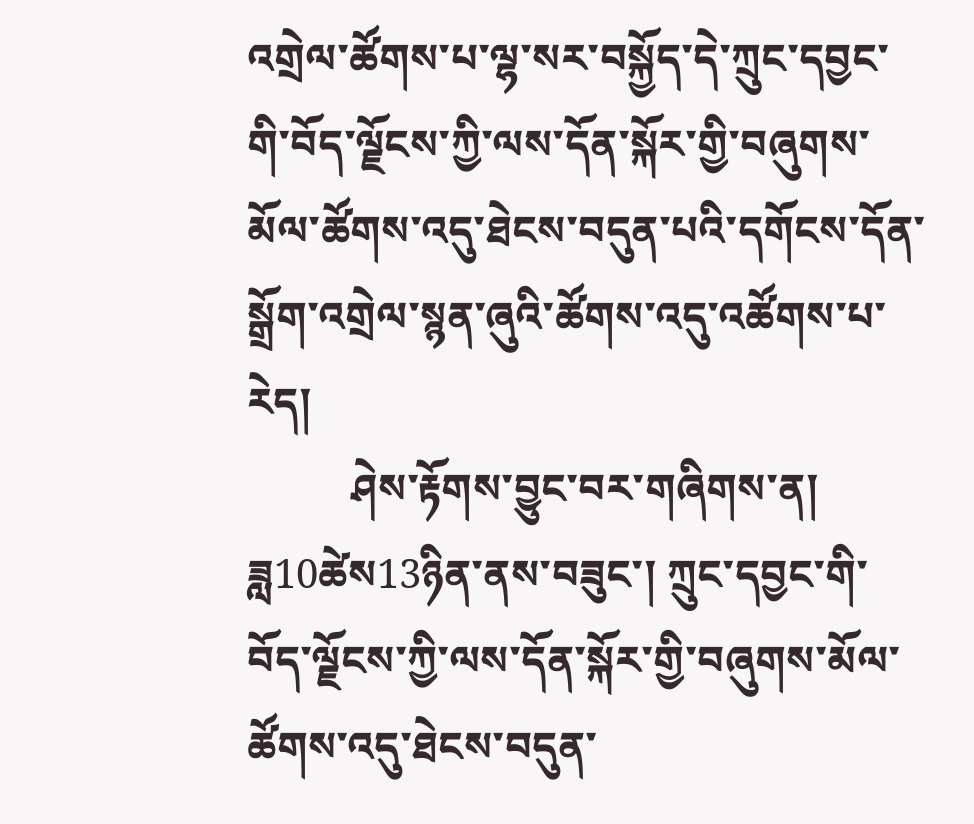འགྲེལ་ཚོགས་པ་ལྷ་སར་བསྐྱོད་དེ་ཀྲུང་དབྱང་གི་བོད་ལྗོངས་ཀྱི་ལས་དོན་སྐོར་གྱི་བཞུགས་མོལ་ཚོགས་འདུ་ཐེངས་བདུན་པའི་དགོངས་དོན་སྒྲོག་འགྲེལ་སྙན་ཞུའི་ཚོགས་འདུ་འཚོགས་པ་རེད།
          ཤེས་རྟོགས་བྱུང་བར་གཞིགས་ན། ཟླ10ཚེས13ཉིན་ནས་བཟུང་། ཀྲུང་དབྱང་གི་བོད་ལྗོངས་ཀྱི་ལས་དོན་སྐོར་གྱི་བཞུགས་མོལ་ཚོགས་འདུ་ཐེངས་བདུན་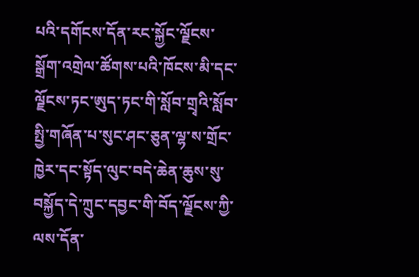པའི་དགོངས་དོན་རང་སྐྱོང་ལྗོངས་སྒྲོག་འགྲེལ་ཚོགས་པའི་ཁོངས་མི་དང་ལྗོངས་ཏང་ཨུད་ཏང་གི་སློབ་གྲྭའི་སློབ་སྤྱི་གཞོན་པ་སུང་ཤང་ཅུན་ལྷ་ས་གྲོང་ཁྱེར་དང་སྟོད་ལུང་བདེ་ཆེན་ཆུས་སུ་བསྐྱོད་དེ་ཀྲུང་དབྱང་གི་བོད་ལྗོངས་ཀྱི་ལས་དོན་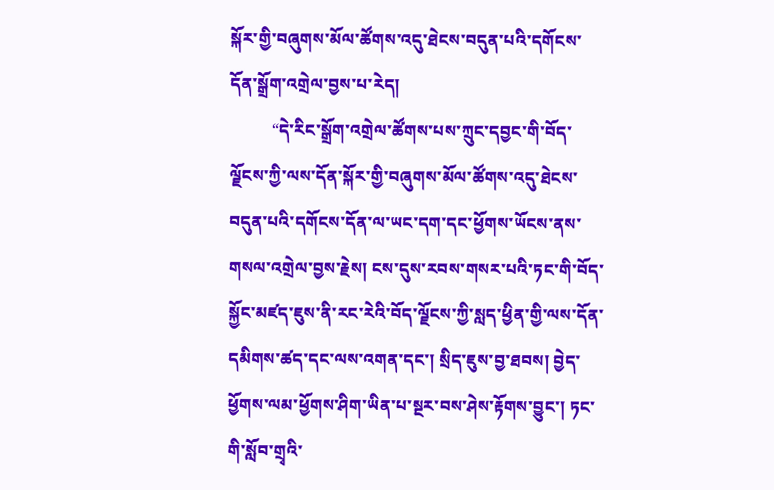སྐོར་གྱི་བཞུགས་མོལ་ཚོགས་འདུ་ཐེངས་བདུན་པའི་དགོངས་དོན་སྒྲོག་འགྲེལ་བྱས་པ་རེད།
          “དེ་རིང་སྒྲོག་འགྲེལ་ཚོགས་པས་ཀྲུང་དབྱང་གི་བོད་ལྗོངས་ཀྱི་ལས་དོན་སྐོར་གྱི་བཞུགས་མོལ་ཚོགས་འདུ་ཐེངས་བདུན་པའི་དགོངས་དོན་ལ་ཡང་དག་དང་ཕྱོགས་ཡོངས་ནས་གསལ་འགྲེལ་བྱས་རྗེས། ངས་དུས་རབས་གསར་པའི་ཏང་གི་བོད་སྐྱོང་མཛད་ཇུས་ནི་རང་རེའི་བོད་ལྗོངས་ཀྱི་སླད་ཕྱིན་གྱི་ལས་དོན་དམིགས་ཚད་དང་ལས་འགན་དང་། སྲིད་ཇུས་བྱ་ཐབས། བྱེད་ཕྱོགས་ལམ་ཕྱོགས་ཤིག་ཡིན་པ་སྔར་བས་ཤེས་རྟོགས་བྱུང་། ཏང་གི་སློབ་གྲྭའི་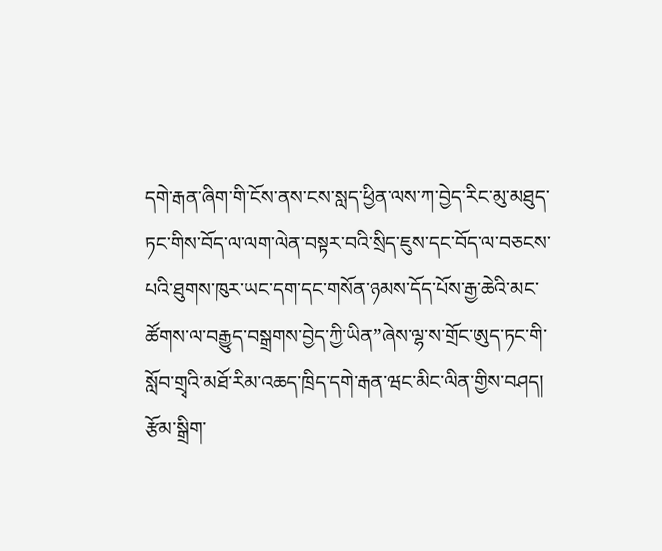དགེ་རྒན་ཞིག་གི་ངོས་ནས་ངས་སླད་ཕྱིན་ལས་ཀ་བྱེད་རིང་མུ་མཐུད་ཏང་གིས་བོད་ལ་ལག་ལེན་བསྟར་བའི་སྲིད་ཇུས་དང་བོད་ལ་བཅངས་པའི་ཐུགས་ཁུར་ཡང་དག་དང་གསོན་ཉམས་དོད་པོས་རྒྱ་ཆེའི་མང་ཚོགས་ལ་བརྒྱུད་བསྒྲགས་བྱེད་ཀྱི་ཡིན”ཞེས་ལྷ་ས་གྲོང་ཨུད་ཏང་གི་སློབ་གྲྭའི་མཐོ་རིམ་འཆད་ཁྲིད་དགེ་རྒན་ཝང་མིང་ལིན་གྱིས་བཤད།
རྩོམ་སྒྲིག་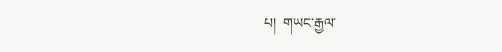པ།  གཡང་རྒྱལ་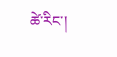ཚེ་རིང་།